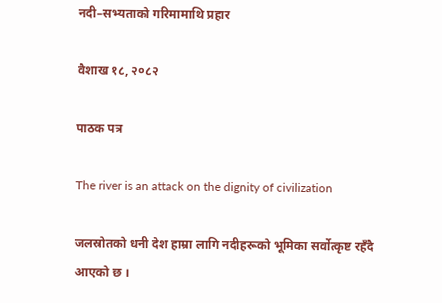नदी–सभ्यताको गरिमामाथि प्रहार

वैशाख १८, २०८२

पाठक पत्र

The river is an attack on the dignity of civilization

जलस्रोतको धनी देश हाम्रा लागि नदीहरूको भूमिका सर्वोत्कृष्ट रहँदै आएको छ ।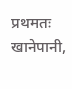प्रथमतः खानेपानी,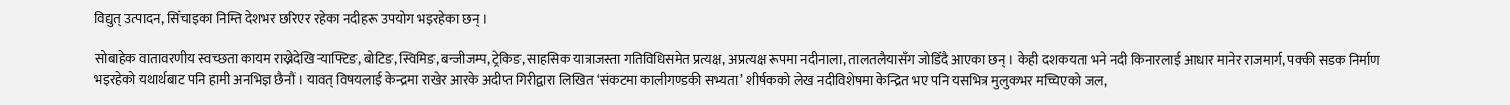विद्युत् उत्पादन, सिँचाइका निम्ति देशभर छरिएर रहेका नदीहरू उपयोग भइरहेका छन् ।

सोबाहेक वातावरणीय स्वच्छता कायम राख्नेदेखि र्‍याफ्टिङ, बोटिङ, स्विमिङ, बन्जीजम्प, ट्रेकिङ, साहसिक यात्राजस्ता गतिविधिसमेत प्रत्यक्ष, अप्रत्यक्ष रूपमा नदीनाला, तालतलैयासँग जोडिँदै आएका छन् । केही दशकयता भने नदी किनारलाई आधार मानेर राजमार्ग, पक्की सडक निर्माण भइरहेको यथार्थबाट पनि हामी अनभिज्ञ छैनौं । यावत् विषयलाई केन्द्रमा राखेर आरके अदीप्त गिरीद्वारा लिखित ‘संकटमा कालीगण्डकी सभ्यता’ शीर्षकको लेख नदीविशेषमा केन्द्रित भए पनि यसभित्र मुलुकभर मच्चिएको जल,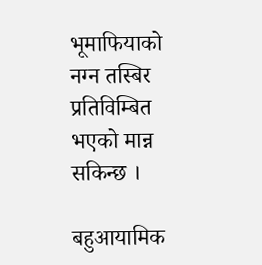भूमाफियाको नग्न तस्बिर प्रतिविम्बित भएको मान्न सकिन्छ ।

बहुआयामिक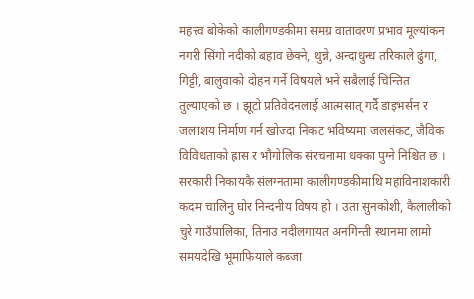महत्त्व बोकेको कालीगण्डकीमा समग्र वातावरण प्रभाव मूल्यांकन नगरी सिंगो नदीको बहाव छेक्ने, थुन्ने, अन्दाधुन्ध तरिकाले ढुंगा, गिट्टी, बालुवाको दोहन गर्ने विषयले भने सबैलाई चिन्तित तुल्याएको छ । झूटो प्रतिवेदनलाई आत्मसात् गर्दै डाइभर्सन र जलाशय निर्माण गर्न खोज्दा निकट भविष्यमा जलसंकट, जैविक विविधताको ह्रास र भौगोलिक संरचनामा धक्का पुग्ने निश्चित छ । सरकारी निकायकै संलग्नतामा कालीगण्डकीमाथि महाविनाशकारी कदम चालिनु घोर निन्दनीय विषय हो । उता सुनकोशी, कैलालीको चुरे गाउँपालिका, तिनाउ नदीलगायत अनगिन्ती स्थानमा लामो समयदेखि भूमाफियाले कब्जा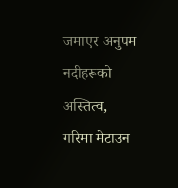जमाएर अनुपम नदीहरूको अस्तित्व, गरिमा मेटाउन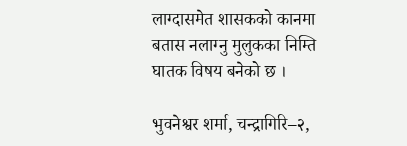लाग्दासमेत शासकको कानमा बतास नलाग्नु मुलुकका निम्ति घातक विषय बनेको छ ।

भुवनेश्वर शर्मा, चन्द्रागिरि–२,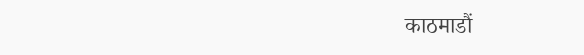काठमाडौं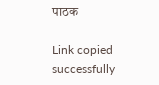पाठक

Link copied successfully